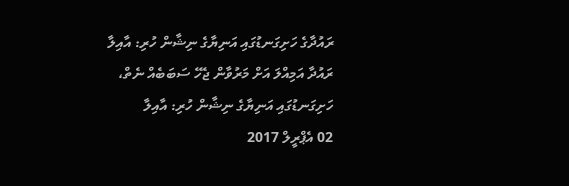ރައުދާގެ ހަށިގަނޑުގައި އަނިޔާގެ ނިޝާން ހުރި: އާއިލާ
ރައުދާ އަމިއްލަ އަށް މަރުވާން ޖެހޭ ސަބަބެއް ނެތް، ހަށިގަނޑުގައި އަނިޔާގެ ނިޝާން ހުރި: އާއިލާ
02 އެޕްރީލް 2017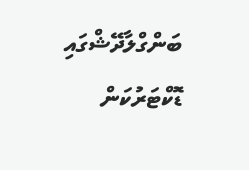ބަންގްލާދޭޝްގައި ޑޮކްޓަރުކަން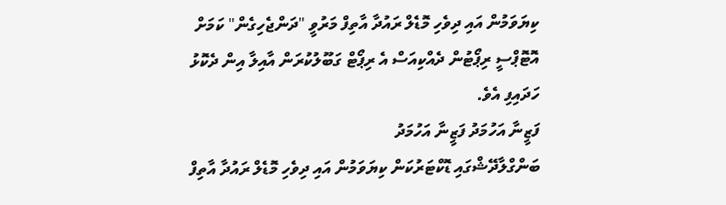ކިޔަވަމުން އައި ދިވެހި މޮޑެލް ރައުދާ އާތިފް މަރުވީ "ދަންޖެހިގެން" ކަމަށް އޮޓޮޕްސީ ރިޕޯޓުން ދެއްކިއަސް އެ ރިޕޯޓް ގަބޫލުކުރަން އާއިލާ އިން ދެކޮޅު ހަދައިފި އެވެ.
ފަޒީނާ އަހުމަދު ފަޒީނާ އަހުމަދު
ބަންގްލާދޭޝްގައި ޑޮކްޓަރުކަން ކިޔަވަމުން އައި ދިވެހި މޮޑެލް ރައުދާ އާތިފް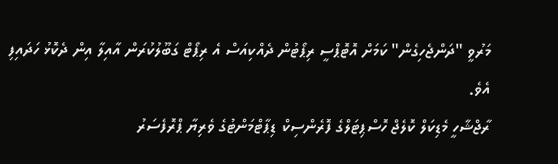މަރުވީ "ދަންޖެހިގެން" ކަމަށް އޮޓޮޕްސީ ރިޕޯޓުން ދެއްކިއަސް އެ ރިޕޯޓް ގަބޫލުކުރަން އާއިލާ އިން ދެކޮޅު ހަދައިފި އެވެ.
ރާޖްޝާހީ މެޑިކަލް ކޮލެޖް ހޮސްޕިޓަލްގެ ފޮރެންސިކް ޑިޕާޓްމަންޓުގެ ވެރިޔާ ޕްރޮފެސަރު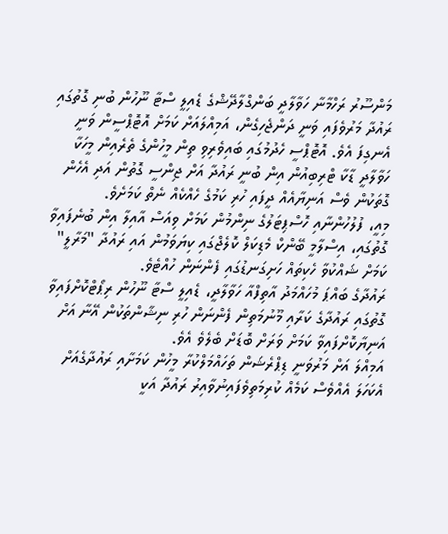މަންސޫރު ރަހްމާނާ ހަވާލާދީ ބަންގްލާދޭޝްގެ ޑެއިލީ ސްޓާ ނޫހުން ބުނި ގޮތުގައި ރައުދާ މަރުވެފައި ވަނީ ދަންޖެހިގެން، އަމިއްލައަށް ކަމަށް އޮޓޮޕްސީން ވަނީ އެނގިފަ އެވެ. އޮޓޮޕްސީ ހެދުމުގައި ބައިވެރިވި ތިން މީހުންގެ ތެރެއިން މީހަކާ ހަވާލާދީ ޑާކާ ޓްރިބިއުން އިން ބުނީ ރައުދާ އަށް ޖިންސީ ގޮތުން އަދި އެހެން ގޮތަކުން ވެސް އަނިޔާއެއް ދީފައި ހުރި ކަމުގެ ހެއްކެއް ނެތް ކަމަށެވެ.
މިއީ، ފުލުހުންނާއި ހޮސްޕިޓަލުގެ ނިންމުން ކަމަށް ވިއަސް އާއިލާ އިން ބުނެފައިވާ ގޮތުގައި، އިސްލާމީ ބޭންކް މެޑިކަލް ކޮލެޖްގައި ކިޔަވަމުން އައި ރައުދާ "މަރާލީ" ކަމަށް ޝައްކުވާ ހެކިތައް ހަށިގަނޑުގައި ފެންނަން ހުއްޓެވެ.
ރައުދާގެ ބައްޕަ މުހައްމަދު އާތިފްއާ ހަވާލާދީ، ޑެއިލީ ސްޓާ ނޫހުން ރިޕޯޓްކޮށްފައިވާ ގޮތުގައި ރައުދާގެ ކަރާއި މޫނުމަތިން ފެންނަން ހުރި ނިޝާންތަކުން އޭނާ އަށް އަނިޔާކޮށްފައިވާ ކަމަށް ވަރަށް ބޮޑަށް ބެލެވެ އެވެ.
އަމިއްލަ އަށް މަރުވަނީ ޑިޕްރެޝަން ތަހައްމަލްކުރާ މީހުން ކަމަށާއި ރައުދާގެއަށް އެކަހަލަ އެއްވެސް ކަމެއް ކުރިމަތިވެފައިނުވާއިރު ރައުދާ އަކީ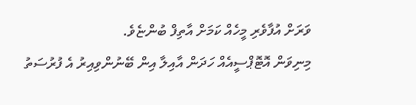ވަރަށް އުފާވެރި މީހެއް ކަމަށް އާތިފް ބުންޏެވެ.
މިނިވަން އޮޓޮޕްސީއެއް ހަދަން އާއިލާ އިން ބޭނުންވިއިރު އެ ފުރުސަތު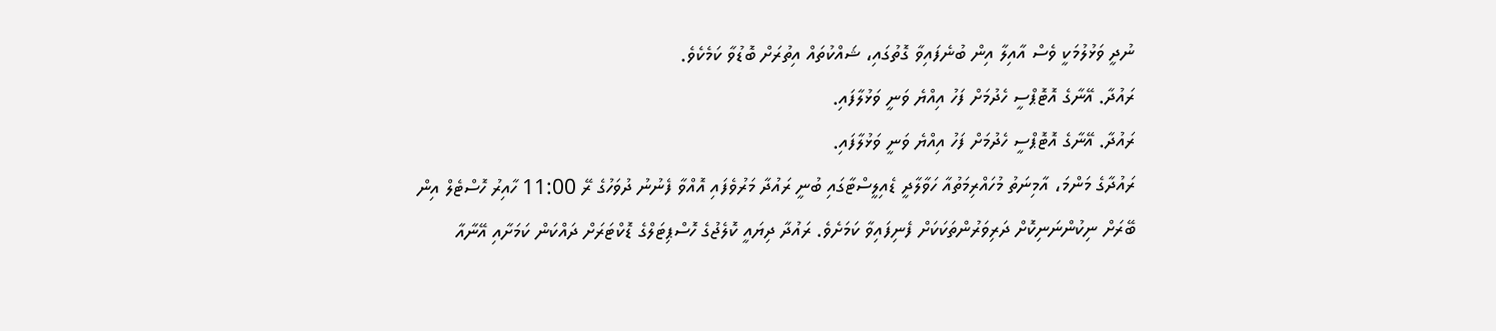ނުދީ ވަޅުލުމަކީ ވެސް އާއިލާ އިން ބުނެފައިވާ ގޮތުގައި، ޝައްކުތައް އިތުރަށް ބޮޑުވާ ކަމެކެވެ.
ރައުދާ. އޭނާގެ އޮޓޮޕްސީ ހެދުމަށް ފަހު އިއްޔެ ވަނީ ވަޅުލާފައި.
ރައުދާ. އޭނާގެ އޮޓޮޕްސީ ހެދުމަށް ފަހު އިއްޔެ ވަނީ ވަޅުލާފައި.
ރައުދާގެ މަންމަ، އާމިނަތު މުހައްރިމަތުއާ ހަވާލާދީ ޑެއިލީސްޓާގައި ބުނީ ރައުދާ މަރުވެފައި އޮއްވާ ފެނުނު ދުވަހުގެ ރޭ 11:00 ހާއިރު ހޮސްޓެލް އިން ބޭރަށް ނިކުންނަނިކޮށް ދަރިވަރުންތަކަކަށް ފެނިފައިވާ ކަމަށެވެ. ރައުދާ ދިޔައީ ކޮލެޖުގެ ހޮސްޕިޓަލްގެ ޑޮކްޓަރަށް ދައްކަން ކަމަށާއި އޭނާއާ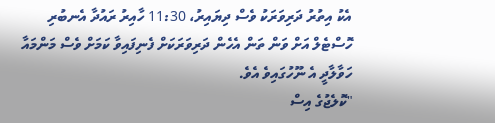އެކު އިތުރު ދަރިވަރަކު ވެސް ދިޔައިރު، 11:30 ހާއިރު ރައުދާ އެނބުރި ހޮސްޓެލް އަށް ވަން ތަން އެހެން ދަރިވަރަކަށް ފެނިފައިވާ ކަމަށް ވެސް މަންމައާ ހަވާލާދީ އެ ނޫހުގައިވެ އެވެ.
"ކޮލެޖުގެ އިސް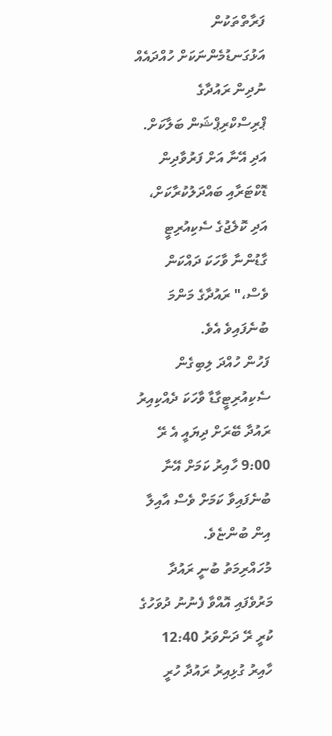ފަރާތްތަކުން އަޅުގަނޑުމެންނަކަށް ހުއްދައެއް ނުދިން ރައުދާގެ ޕްރިސްކްރިޕްޝަން ބަލާކަށް. އަދި އޭނާ އަށް ފަރުވާދިން ޑޮކްޓަރާއި ބައްދަލުކުރާކަށް، އަދި ކޮލެޖުގެ ސެކިއުރިޓީ ގާޑުންނާ ވާހަކަ ދައްކަން ވެސް،" ރައުދާގެ މަންމަ ބުނެފައިވެ އެވެ.
ފަހުން ހުއްދަ ލިބިގެން ސެކިއުރިޓީގާޑާ ވާހަކަ ދެއްކިއިރު ރައުދާ ބޭރަށް ދިޔައީ އެ ރޭ 9:00 ހާއިރު ކަމަށް އޭނާ ބުނެފައިވާ ކަމަށް ވެސް އާއިލާ އިން ބުންޏެވެ.
މުހައްރިމަތު ބުނީ ރައުދާ މަރުވެފައި އޮއްވާ ފެނުނު ދުވަހުގެ ކުރީ ރޭ ދަންވަރު 12:40 ހާއިރު ގުޅިއިރު ރައުދާ ހުރީ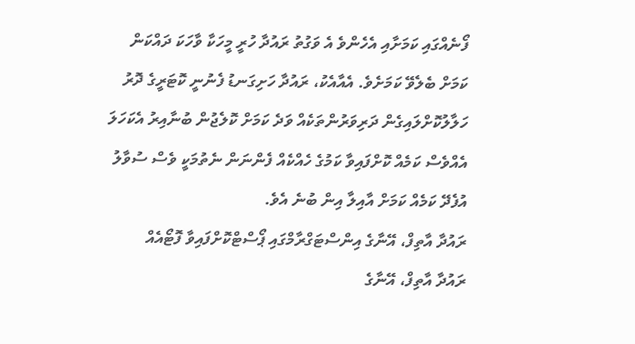ފޯނެއްގައި ކަމަށާއި އެހެންވެ އެ ވަގުތު ރައުދާ ހުރީ މީހަކާ ވާހަކަ ދައްކަން ކަމަށް ބެލެވޭ ކަމަށެވެ. އެއާއެކު، ރައުދާ ހަށިގަނޑު ފެނުނީ ކޮޓަރީގެ ދޮރު ހަލާލުކޮށްލައިގެން ދަރިވަރުންތަކެއް ވަދެ ކަމަށް ކޮލެޖުން ބުނާއިރު އެކަހަލަ އެއްވެސް ކަމެއް ކޮށްފައިވާ ކަމުގެ ހެއްކެއް ފެންނަން ނެތުމަކީ ވެސް ސުވާލު އުފެދޭ ކަމެއް ކަމަށް އާއިލާ އިން ބުނެ އެވެ.
ރައުދާ އާތިފް، އޭނާގެ އިންސްޓަގްރާމްގައި ޕޯސްޓްކޮށްފައިވާ ފޮޓޯއެއް
ރައުދާ އާތިފް، އޭނާގެ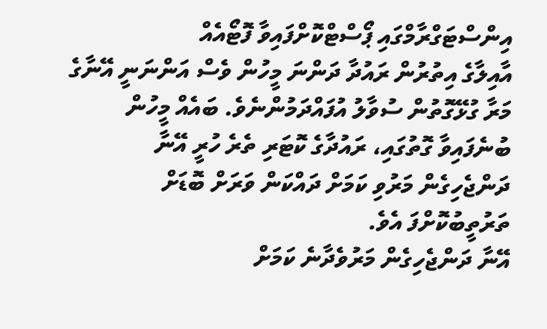އިންސްޓަގްރާމްގައި ޕޯސްޓްކޮށްފައިވާ ފޮޓޯއެއް
އާއިލާގެ އިތުރުން ރައުދާ ދަންނަ މީހުން ވެސް އަންނަނީ އޭނާގެ މަރާ ގުޅޭގޮތުން ސުވާލު އުފައްދަމުންނެވެ. ބައެއް މީހުން ބުނެފައިވާ ގޮތުގައި، ރައުދާގެ ކޮޓަރި ތެރެ ހުރީ އޭނާ ދަންޖެހިގެން މަރުވި ކަމަށް ދައްކަން ވަރަށް ބޮޑަށް ތަރުތީބުކޮށްފަ އެވެ.
އޭނާ ދަންޖެހިގެން މަރުވެދާނެ ކަމަށް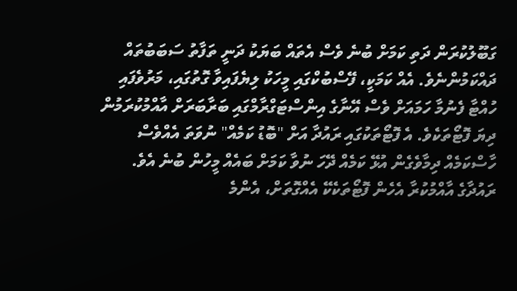ގަބޫލުކުރަން ދަތި ކަމަށް ބުނެ ވެސް އެތައް ބަޔަކު ދަނީ ތަފާތު ސަބަބުތައް ދައްކަމުންނެވެ. އެއް ކަމަކީ، ފޭސްބުކްގައި މީހަކު ލިޔެފައިވާ ގޮތުގައި، މަރުވެފައި ހުއްޓާ ފެނުމާ ހަމައަށް ވެސް އޭނާގެ އިންސްޓަގްރާމްގައި ބަރާބަރަށް އާއްމުކުރަމުން ދިޔަ ފޮޓޯތަކެވެ. އެ ފޮޓޯތަކުގައި ރައުދާ އަށް "ބޮޑު ކަމެއް" ނުވަތަ އެއްވެސް ހާސްކަމެއް ދިމާވެގެން އުޅޭ ކަމެއް ދޭހަ ނުވާ ކަމަށް ބައެއް މީހުން ބުނެ އެވެ. ރައުދާގެ އާއްމުކުރާ އެހެން ފޮޓޯތަކެކޭ އެއްގޮތަށް، އެންމެ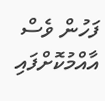ފަހުން ވެސް އާއްމުކޮށްފައި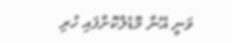ވަނީ އޭނާ މޮޑެލްކޮށްފައި ހުރި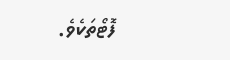ފޮޓޯތަކެވެ.